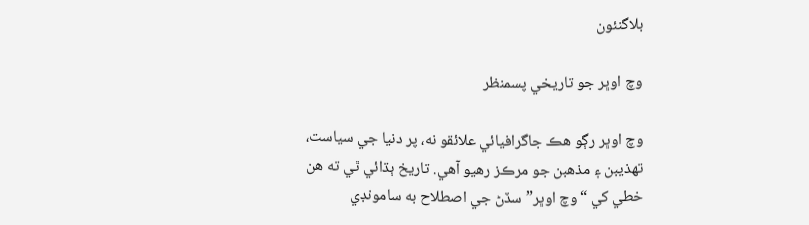بلاگنئون

وچ اوڀر جو تاريخي پسمنظر

وچ اوڀر رڳو هڪ جاگرافيائي علائقو نه، پر دنيا جي سياست، تهذيبن ۽ مذهبن جو مرڪز رهيو آهي. تاريخ ٻڌائي ٿي ته هن خطي کي “وچ اوڀر” سڏڻ جي اصطلاح به سامونڊي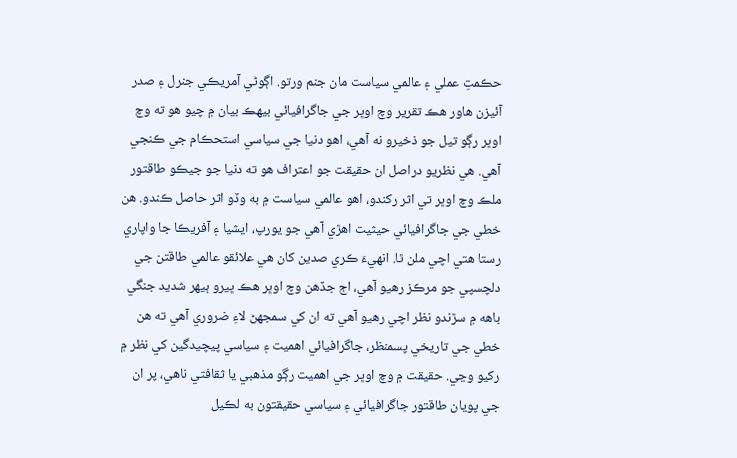حڪمتِ عملي ۽ عالمي سياست مان جنم ورتو. اڳوڻي آمريڪي جنرل ۽ صدر آئيزن هاور هڪ تقرير وچ اوڀر جي جاگرافيائي بيهڪ بيان ۾ چيو هو ته وچ اوڀر رڳو تيل جو ذخيرو نه آهي، اهو دنيا جي سياسي استحڪام جي ڪنجي آهي. هي نظريو دراصل ان حقيقت جو اعتراف هو ته دنيا جو جيڪو طاقتور ملڪ وچ اوڀر تي اثر رکندو، اهو عالمي سياست ۾ به وڏو اثر حاصل ڪندو. هن خطي جي جاگرافيائي حيثيت اهڙي آهي جو يورپ، ايشيا ۽ آفريڪا جا واپاري رستا هتي اچي ملن ٿا. انهيءَ ڪري صدين کان هي علائقو عالمي طاقتن جي دلچسپي جو مرڪز رهيو آهي، اڄ جڏهن وچ اوڀر هڪ ڀيرو ٻيهر شديد جنگي باهه ۾ سڙندو نظر اچي رهيو آهي ته ان کي سمجهڻ لاءِ ضروري آهي ته هن خطي جي تاريخي پسمنظر، جاگرافيائي اهميت ۽ سياسي پيچيدگين کي نظر ۾ رکيو وڃي. حقيقت ۾ وچ اوڀر جي اهميت رڳو مذهبي يا ثقافتي ناهي، پر ان جي پويان طاقتور جاگرافيائي ۽ سياسي حقيقتون به لڪيل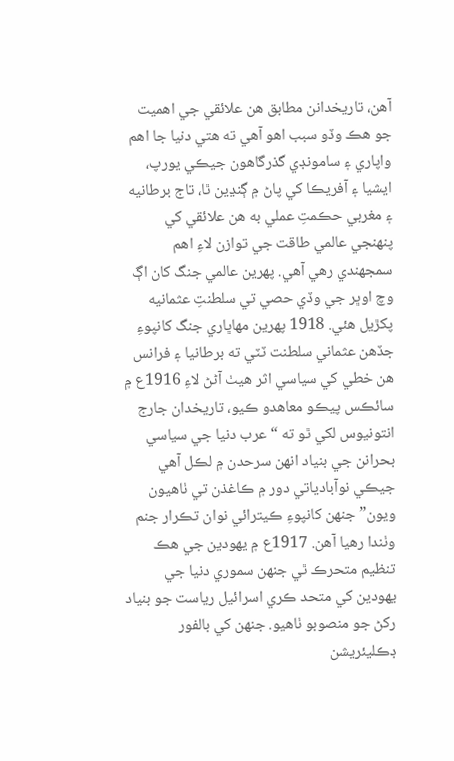آهن، تاريخدانن مطابق هن علائقي جي اهميت جو هڪ وڏو سبب اهو آهي ته هتي دنيا جا اهم واپاري ۽ سامونڊي گذرگاھون جيڪي يورپ، ايشيا ۽ آفريڪا کي پاڻ ۾ ڳنڍين ٿا، تاج برطانيه ۽ مغربي حڪمتِ عملي به هن علائقي کي پنهنجي عالمي طاقت جي توازن لاءِ اهم سمجهندي رهي آهي. پهرين عالمي جنگ کان اڳ وچ اوڀر جي وڏي حصي تي سلطنتِ عثمانيه پکڙيل هئي. 1918 پھرين مهاڀاري جنگ کانپوءِ جڏهن عثماني سلطنت ٽٽي ته برطانيا ۽ فرانس هن خطي کي سياسي اثر هيٺ آڻڻ لاءِ 1916ع ۾ سائڪس پيڪو معاهدو ڪيو، تاريخدان جارج انتونيوس لکي ٿو ته “عرب دنيا جي سياسي بحرانن جي بنياد انهن سرحدن ۾ لڪل آهي جيڪي نوآبادياتي دور ۾ ڪاغذن تي ٺاهيون ويون” جنهن کانپوءِ ڪيترائي نوان تڪرار جنم وٺندا رهيا آهن. 1917ع ۾ يھودين جي ھڪ تنظيم متحرڪ ٿي جنهن سموري دنيا جي يھودين کي متحد ڪري اسرائيل رياست جو بنياد رکڻ جو منصوبو ٺاهيو. جنھن کي بالفور ڊڪليئريشن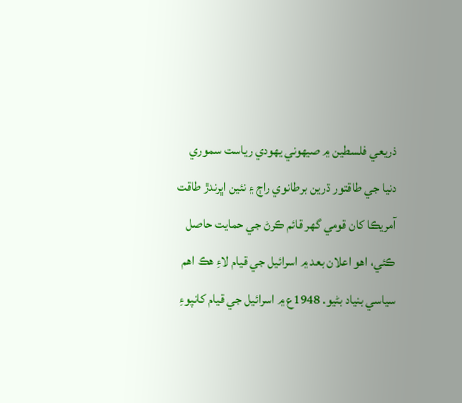ذريعي فلسطين ۾ صيهوني يهودي رياست سموري دنيا جي طاقتور ڌرين برطانوي راڄ ۽ نئين اڀرندڙ طاقت آمريڪا کان قومي گهر قائم ڪرڻ جي حمايت حاصل ڪئي، اهو اعلان بعد ۾ اسرائيل جي قيام لاءِ هڪ اهم سياسي بنياد بڻيو. 1948ع ۾ اسرائيل جي قيام کانپوءِ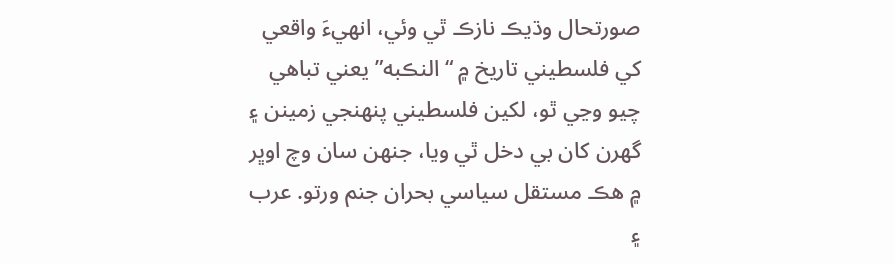صورتحال وڌيڪ نازڪ ٿي وئي، انهيءَ واقعي کي فلسطيني تاريخ ۾ “النڪبه” يعني تباهي چيو وڃي ٿو، لکين فلسطيني پنهنجي زمينن ۽ گهرن کان بي دخل ٿي ويا، جنهن سان وچ اوڀر ۾ هڪ مستقل سياسي بحران جنم ورتو. عرب ۽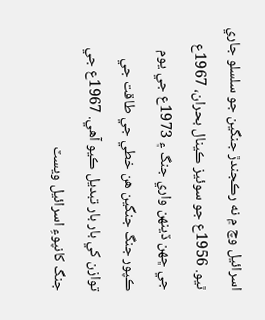اسرائيل وچ ۾ نه رڪجندڙ جنگين جو سلسلو جاري ٿيو. 1956ع جو سوئيز ڪينال بحران، 1967ع جي ڇهن ڏينهن واري جنگ ۽ 1973ع جي يوم ڪپور جنگ جنگين هن خطي جي طاقت جي توازن کي بار بار تبديل ڪيو آهي. 1967ع جي جنگ کانپوءِ اسرائيل ويسٽ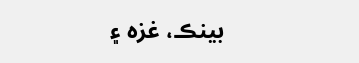بينڪ، غزه ۽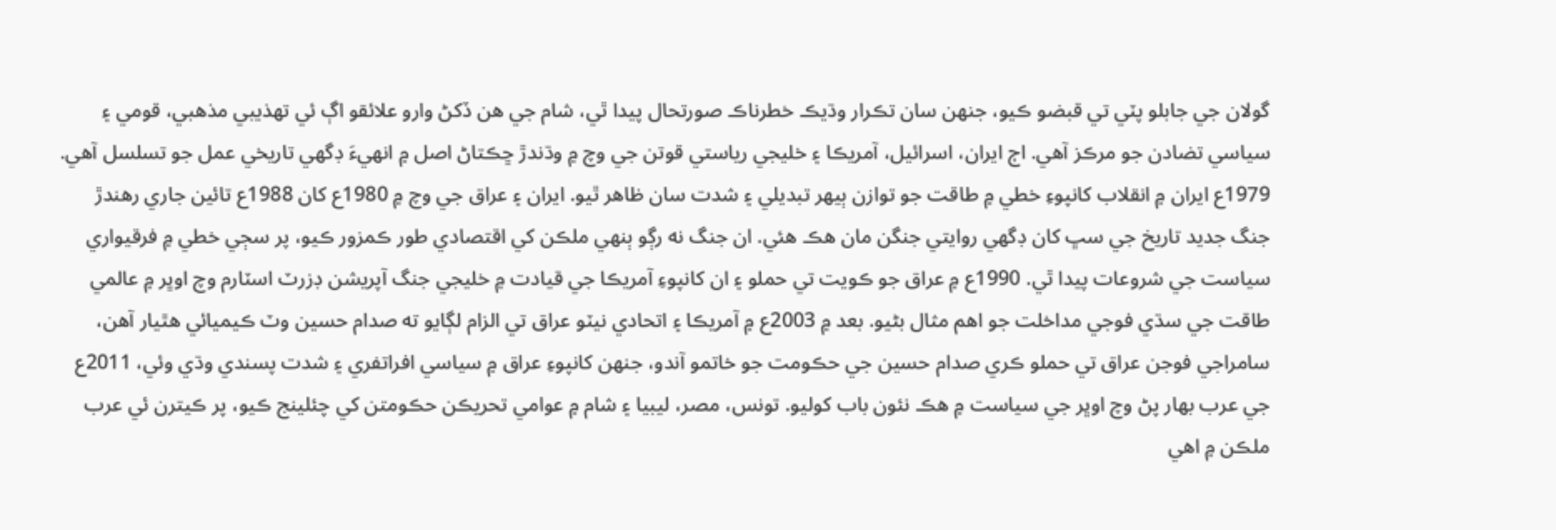گولان جي جابلو پٽي تي قبضو ڪيو، جنهن سان تڪرار وڌيڪ خطرناڪ صورتحال پيدا ٿي، شام جي ھن ڏکڻ وارو علائقو اڳ ئي تھذيبي مذهبي، قومي ۽ سياسي تضادن جو مرڪز آهي. اڄ ايران، اسرائيل، آمريڪا ۽ خليجي رياستي قوتن جي وچ ۾ وڌندڙ ڇڪتاڻ اصل ۾ انهيءَ ڊگهي تاريخي عمل جو تسلسل آهي. 1979ع ايران ۾ انقلاب کانپوءِ خطي ۾ طاقت جو توازن ٻيهر تبديلي ۽ شدت سان ظاھر ٿيو. ايران ۽ عراق جي وچ ۾ 1980ع کان 1988ع تائين جاري رهندڙ جنگ جديد تاريخ جي سڀ کان ڊگهي روايتي جنگن مان هڪ هئي. ان جنگ نه رڳو ٻنهي ملڪن کي اقتصادي طور ڪمزور ڪيو، پر سڄي خطي ۾ فرقيواري سياست جي شروعات پيدا ٿي. 1990ع ۾ عراق جو ڪويت تي حملو ۽ ان کانپوءِ آمريڪا جي قيادت ۾ خليجي جنگ آپريشن ڊزرٽ اسٽارم وچ اوڀر ۾ عالمي طاقت جي سڌي فوجي مداخلت جو اهم مثال بڻيو. بعد ۾ 2003ع ۾ آمريڪا ۽ اتحادي نيٽو عراق تي الزام لڳايو ته صدام حسين وٽ ڪيميائي ھٿيار آھن، سامراجي فوجن عراق تي حملو ڪري صدام حسين جي حڪومت جو خاتمو آندو، جنهن کانپوءِ عراق ۾ سياسي افراتفري ۽ شدت پسندي وڌي وئي، 2011ع جي عرب بهار پڻ وچ اوڀر جي سياست ۾ هڪ نئون باب کوليو. تونس، مصر، ليبيا ۽ شام ۾ عوامي تحريڪن حڪومتن کي چئلينج ڪيو، پر ڪيترن ئي عرب ملڪن ۾ اهي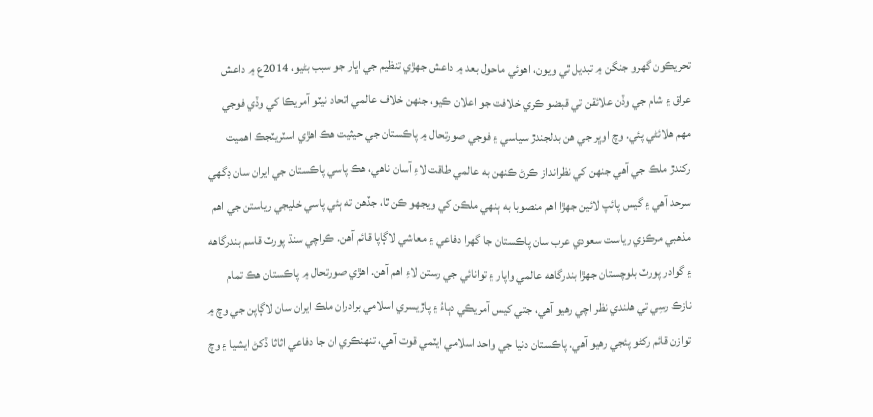تحريڪون گهرو جنگن ۾ تبديل ٿي ويون، اهوئي ماحول بعد ۾ داعش جهڙي تنظيم جي اڀار جو سبب بڻيو، 2014ع ۾ داعش عراق ۽ شام جي وڏن علائقن تي قبضو ڪري خلافت جو اعلان ڪيو، جنهن خلاف عالمي اتحاد نيٽو آمريڪا کي وڏي فوجي مهم هلائڻي پئي. وچ اوڀر جي هن بدلجندڙ سياسي ۽ فوجي صورتحال ۾ پاڪستان جي حيثيت هڪ اهڙي اسٽريٽجڪ اهميت رکندڙ ملڪ جي آهي جنهن کي نظرانداز ڪرڻ ڪنهن به عالمي طاقت لاءِ آسان ناهي، هڪ پاسي پاڪستان جي ايران سان ڊگهي سرحد آهي ۽ گيس پائپ لائين جهڙا اهم منصوبا به ٻنهي ملڪن کي ويجهو ڪن ٿا، جڏهن ته ٻئي پاسي خليجي رياستن جي اھم مذھبي مرڪزي رياست سعودي عرب سان پاڪستان جا گهرا دفاعي ۽ معاشي لاڳاپا قائم آهن. ڪراچي سنڌ پورٽ قاسم بندرگاھه ۽ گوادر پورٽ بلوچستان جهڙا بندرگاهه عالمي واپار ۽ توانائي جي رستن لاءِ اهم آهن. اهڙي صورتحال ۾ پاڪستان هڪ تمام نازڪ رسِي تي هلندي نظر اچي رهيو آهي، جتي کيس آمريڪي دٻاءُ ۽ پاڙيسري اسلامي برادران ملڪ ايران سان لاڳاپن جي وچ ۾ توازن قائم رکڻو پئجي رهيو آهي. پاڪستان دنيا جي واحد اسلامي ايٽمي قوت آهي، تنهنڪري ان جا دفاعي اثاثا ڏکڻ ايشيا ۽ وچ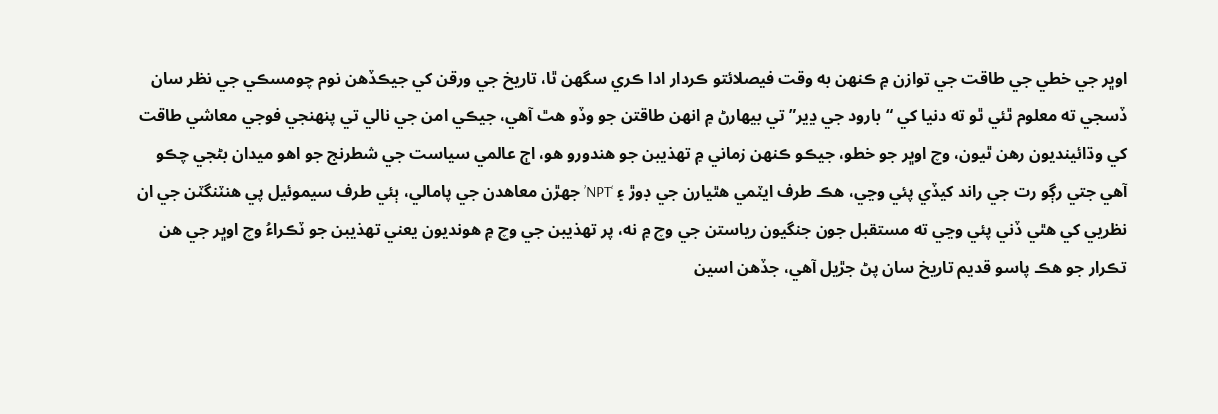اوڀر جي خطي جي طاقت جي توازن ۾ ڪنهن به وقت فيصلائتو ڪردار ادا ڪري سگهن ٿا، تاريخ جي ورقن کي جيڪڏهن نوم چومسڪي جي نظر سان ڏسجي ته معلوم ٿئي ٿو ته دنيا کي “بارود جي ڍير” تي بيهارڻ ۾ انهن طاقتن جو وڏو هٿ آهي، جيڪي امن جي نالي تي پنهنجي فوجي معاشي طاقت کي وڌائينديون رهن ٿيون، وچ اوڀر جو خطو، جيڪو ڪنهن زماني ۾ تهذيبن جو ھندورو هو، اڄ عالمي سياست جي شطرنج جو اهو ميدان بڻجي چڪو آهي جتي رڳو رت جي راند کيڏي پئي وڃي، هڪ طرف ايٽمي هٿيارن جي ڊوڙ ۽ ‘NPT’ جهڙن معاهدن جي پامالي، ٻئي طرف سيموئيل پي هنٽنگٽن جي ان نظريي کي هٿي ڏني پئي وڃي ته مستقبل جون جنگيون رياستن جي وچ ۾ نه، پر تهذيبن جي وچ ۾ هونديون يعني تهذيبن جو ٽڪراءُ وچ اوڀر جي هن تڪرار جو هڪ پاسو قديم تاريخ سان پڻ جڙيل آهي، جڏهن اسين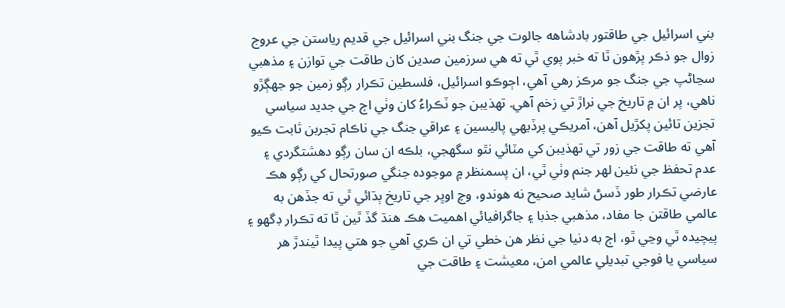بني اسرائيل جي طاقتور بادشاھه جالوت جي جنگ بني اسرائيل جي قديم رياستن جي عروج زوال جو ذڪر پڙهون ٿا ته خبر پوي ٿي ته هي سرزمين صدين کان طاقت جي توازن ۽ مذهبي سڃاڻپ جي جنگ جو مرڪز رهي آهي، اڄوڪو اسرائيل، فلسطين تڪرار رڳو زمين جو جهڳڙو ناهي، پر ان ۾ تاريخ جي نراڙ تي زخم آهي. تھذيبن جو ٽڪراءُ کان وٺي اڄ جي جديد سياسي تجزين تائين پکڙيل آهن، آمريڪي پرڏيهي پاليسين ۽ عراقي جنگ جي ناڪام تجربن ثابت ڪيو آهي ته طاقت جي زور تي تهذيبن کي مٽائي نٿو سگهجي، بلڪه ان سان رڳو دهشتگردي ۽ عدم تحفظ جي نئين لهر جنم وٺي ٿي، ان پسمنظر ۾ موجوده جنگي صورتحال کي رڳو هڪ عارضي تڪرار طور ڏسڻ شايد صحيح نه هوندو، وچ اوڀر جي تاريخ ٻڌائي ٿي ته جڏهن به عالمي طاقتن جا مفاد، مذهبي جذبا ۽ جاگرافيائي اهميت هڪ هنڌ گڏ ٿين ٿا ته تڪرار ڊگهو ۽ پيچيده ٿي وڃي ٿو، اڄ به دنيا جي نظر هن خطي تي ان ڪري آهي جو هتي پيدا ٿيندڙ هر سياسي يا فوجي تبديلي عالمي امن، معيشت ۽ طاقت جي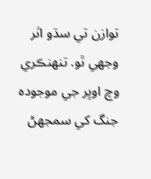توازن تي سڌو اثر وجهي ٿو. تنهنڪري وچ اوڀر جي موجوده جنگ کي سمجهڻ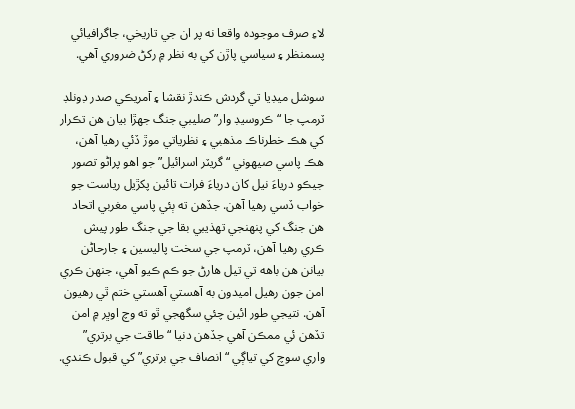لاءِ صرف موجوده واقعا نه پر ان جي تاريخي، جاگرافيائي پسمنظر ۽ سياسي پاڙن کي به نظر ۾ رکڻ ضروري آهي.

سوشل ميڊيا تي گردش ڪندڙ نقشا ۽ آمريڪي صدر ڊونلڊ ٽرمپ جا “ڪروسيڊ وار” صليبي جنگ جهڙا بيان هن تڪرار کي هڪ خطرناڪ مذهبي ۽ نظرياتي موڙ ڏئي رهيا آهن، هڪ پاسي صيهوني “گريٽر اسرائيل” جو اهو پراڻو تصور جيڪو درياءَ نيل کان درياءَ فرات تائين پکڙيل رياست جو خواب ڏسي رھيا آھن. جڏهن ته ٻئي پاسي مغربي اتحاد هن جنگ کي پنهنجي تهذيبي بقا جي جنگ طور پيش ڪري رهيا آهن، ٽرمپ جي سخت پاليسين ۽ جارحاڻن بيانن هن باهه تي تيل هارڻ جو ڪم ڪيو آهي، جنهن ڪري امن جون رهيل اميدون به آهستي آهستي ختم ٿي رھيون آھن. نتيجي طور ائين چئي سگهجي ٿو ته وچ اوڀر ۾ امن تڏهن ئي ممڪن آهي جڏهن دنيا “طاقت جي برتري” واري سوچ کي تياڳي “انصاف جي برتري” کي قبول ڪندي.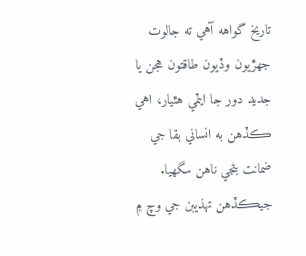تاريخ گواهه آهي ته جالوت جهڙيون وڏيون طاقتون هجن يا جديد دور جا ايٽمي هٿيار، اهي ڪڏهن به انساني بقا جي ضمانت بڻجي ناهن سگهيا. جيڪڏهن تهذيبن جي وچ ۾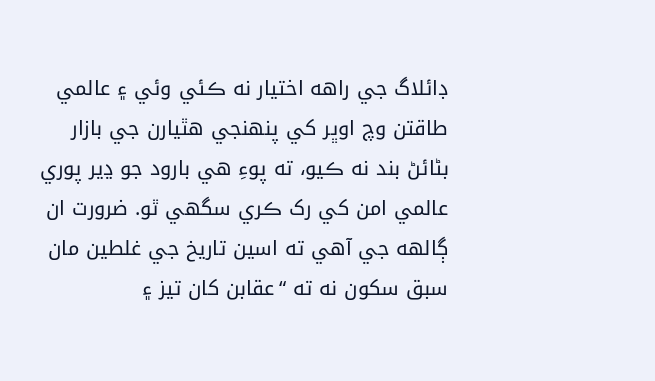ڊائلاگ جي راهه اختيار نه ڪئي وئي ۽ عالمي طاقتن وچ اوڀر کي پنهنجي هٿيارن جي بازار بڻائڻ بند نه ڪيو، ته پوءِ هي بارود جو ڍير پوري عالمي امن کي رک ڪري سگهي ٿو. ضرورت ان ڳالهه جي آهي ته اسين تاريخ جي غلطين مان سبق سکون نه ته “عقابن کان تيز ۽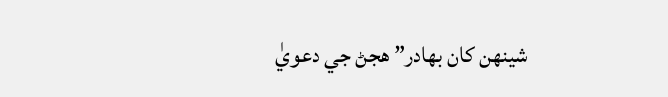شينهن کان بهادر” هجڻ جي دعويٰ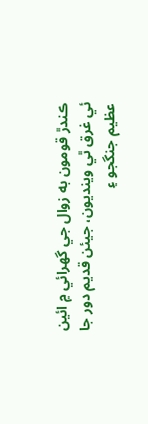ڪندڙ قومون به زوال جي گهرائي ۾ ائين ئي غرق ٿي وينديون، جيئن قديم دور جا عظيم جنگجو ۽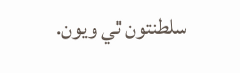سلطنتون ٿي ويون.